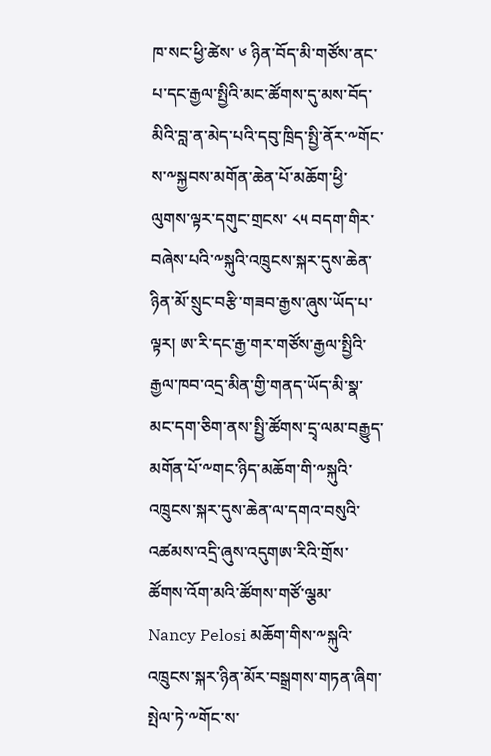ཁ་སང་ཕྱི་ཚེས་ ༦ ཉིན་བོད་མི་གཙོས་ནང་པ་དང་རྒྱལ་སྤྱིའི་མང་ཚོགས་དུ་མས་བོད་མིའི་བླ་ན་མེད་པའི་དབུ་ཁྲིད་སྤྱི་ནོར་༸གོང་ས་༸སྐྱབས་མགོན་ཆེན་པོ་མཆོག་ཕྱི་ལུགས་ལྟར་དགུང་གྲངས་ ༨༥ བདག་གིར་བཞེས་པའི་༸སྐུའི་འཁྲུངས་སྐར་དུས་ཆེན་ཉིན་མོ་སྲུང་བརྩི་གཟབ་རྒྱས་ཞུས་ཡོད་པ་ལྟར། ཨ་རི་དང་རྒྱ་གར་གཙོས་རྒྱལ་སྤྱིའི་རྒྱལ་ཁབ་འདྲ་མིན་གྱི་གནད་ཡོད་མི་སྣ་མང་དག་ཅིག་ནས་སྤྱི་ཚོགས་དྲྭ་ལམ་བརྒྱུད་མགོན་པོ་༸གང་ཉིད་མཆོག་གི་༸སྐུའི་འཁྲུངས་སྐར་དུས་ཆེན་ལ་དགའ་བསུའི་འཚམས་འདྲི་ཞུས་འདུགཨ་རིའི་གྲོས་ཚོགས་འོག་མའི་ཚོགས་གཙོ་ལྕམ་ Nancy Pelosi མཆོག་གིས་༸སྐུའི་འཁྲུངས་སྐར་ཉིན་མོར་བསྒྲགས་གཏན་ཞིག་སྤེལ་ཏེ་༸གོང་ས་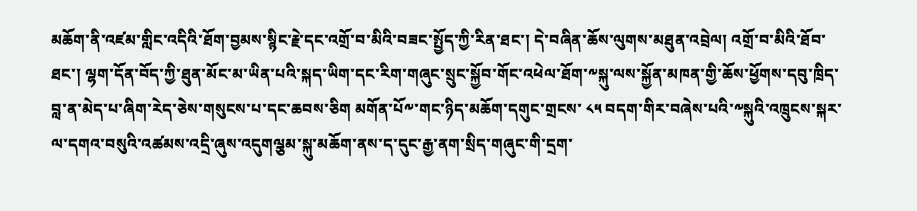མཆོག་ནི་འཛམ་གླིང་འདིའི་ཐོག་བྱམས་སྙིང་རྗེ་དང་འགྲོ་བ་མིའི་བཟང་སྤྱོད་ཀྱི་རིན་ཐང་། དེ་བཞིན་ཆོས་ལུགས་མཐུན་འབྲེལ། འགྲོ་བ་མིའི་ཐོབ་ཐང་། ལྷག་དོན་བོད་ཀྱི་ཐུན་མོང་མ་ཡིན་པའི་སྐད་ཡིག་དང་རིག་གཞུང་སྲུང་སྐྱོབ་གོང་འཕེལ་ཐོག་༸སྐུ་ལས་སྐྱོན་མཁན་གྱི་ཆོས་ཕྱོགས་དབུ་ཁྲིད་བླ་ན་མེད་པ་ཞིག་རེད་ཅེས་གསུངས་པ་དང་ཆབས་ཅིག མགོན་པོ༸་གང་ཉིད་མཆོག་དགུང་གྲངས་ ༨༥ བདག་གིར་བཞེས་པའི་༸སྐུའི་འཁྲུངས་སྐར་ལ་དགའ་བསུའི་འཚམས་འདྲི་ཞུས་འདུགལྕམ་སྐུ་མཆོག་ནས་ད་དུང་རྒྱ་ནག་སྲིད་གཞུང་གི་དྲག་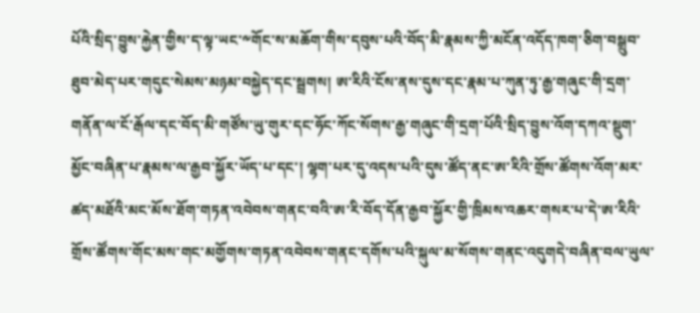པོའི་སྲིད་བྱུས་རྐྱེན་གྱིས་ད་ལྟ་ཡང་༸གོང་ས་མཆོག་གིས་དབུས་པའི་བོད་མི་རྣམས་ཀྱི་མངོན་འདོད་ཁག་ཅིག་བསྒྲུབ་ཐུབ་མེད་པར་གདུང་སེམས་མཉམ་བསྐྱེད་དང་སྦྲགས། ཨ་རིའི་ངོས་ནས་དུས་དང་རྣམ་པ་ཀུན་ཏུ་རྒྱ་གཞུང་གི་དྲག་གནོན་ལ་ངོ་རྒོལ་དང་བོད་མི་གཙོས་ཡུ་གུར་དང་ཧོང་ཀོང་སོགས་རྒྱ་གཞུང་གི་དྲག་པོའི་སྲིད་བྱུས་འོག་དཀའ་སྡུག་མྱོང་བཞིན་པ་རྣམས་ལ་རྒྱབ་སྐྱོར་ཡོད་པ་དང་། ལྷག་པར་དུ་འདས་པའི་དུས་ཚོད་ནང་ཨ་རིའི་གྲོས་ཚོགས་འོག་མར་ཚད་མཐོའི་མང་མོས་ཐོག་གཏན་འབེབས་གནང་བའི་ཨ་རི་བོད་དོན་རྒྱབ་སྐྱོར་གྱི་ཁྲིམས་འཆར་གསར་པ་དེ་ཨ་རིའི་གྲོས་ཚོགས་གོང་མས་གང་མགྱོགས་གཏན་འབེབས་གནང་དགོས་པའི་སྐུལ་མ་སོགས་གནང་འདུགདེ་བཞིན་བལ་ཡུལ་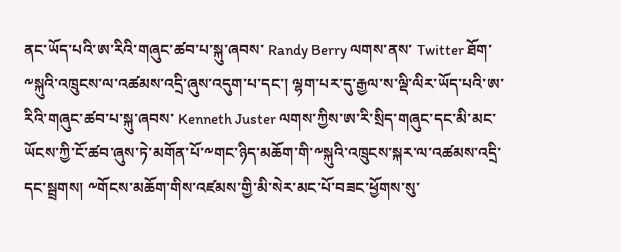ནང་ཡོད་པའི་ཨ་རིའི་གཞུང་ཚབ་པ་སྐུ་ཞབས་ Randy Berry ལགས་ནས་ Twitter ཐོག་༸སྐུའི་འཁྲུངས་ལ་འཚམས་འདྲི་ཞུས་འདུག་པ་དང་། ལྷག་པར་དུ་རྒྱལ་ས་ལྡི་ལིར་ཡོད་པའི་ཨ་རིའི་གཞུང་ཚབ་པ་སྐུ་ཞབས་ Kenneth Juster ལགས་ཀྱིས་ཨ་རི་སྲིད་གཞུང་དང་མི་མང་ཡོངས་ཀྱི་ངོ་ཚབ་ཞུས་ཏེ་མགོན་པོ་༸གང་ཉིད་མཆོག་གི་༸སྐུའི་འཁྲུངས་སྐར་ལ་འཚམས་འདྲི་དང་སྦྲགས། ༸གོངས་མཆོག་གིས་འཛམས་གྱི་མི་སེར་མང་པོ་བཟང་ཕྱོགས་སུ་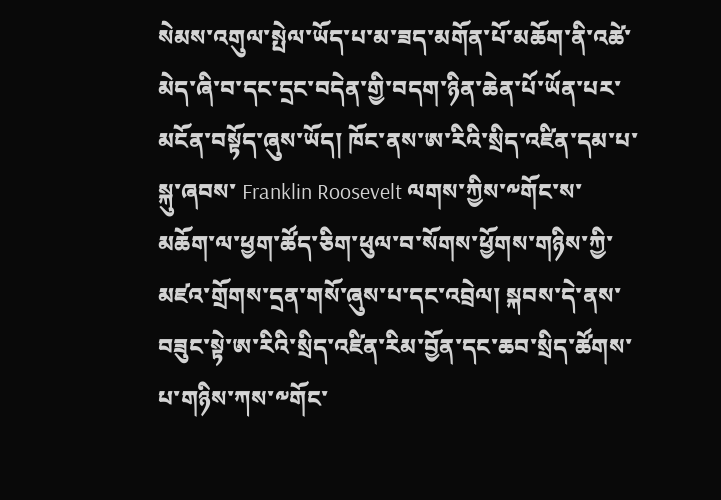སེམས་འགུལ་སྤེལ་ཡོད་པ་མ་ཟད་མགོན་པོ་མཆོག་ནི་འཚེ་མེད་ཞི་བ་དང་དྲང་བདེན་གྱི་བདག་ཉིན་ཆེན་པོ་ཡོན་པར་མངོན་བསྟོད་ཞུས་ཡོད། ཁོང་ནས་ཨ་རིའི་སྲིད་འཛིན་དམ་པ་སྐུ་ཞབས་ Franklin Roosevelt ལགས་ཀྱིས་༸གོང་ས་མཆོག་ལ་ཕྱག་ཚོད་ཅིག་ཕུལ་བ་སོགས་ཕྱོགས་གཉིས་ཀྱི་མཛའ་གྲོགས་དྲན་གསོ་ཞུས་པ་དང་འབྲེལ། སྐབས་དེ་ནས་བཟུང་སྟེ་ཨ་རིའི་སྲིད་འཛིན་རིམ་བྱོན་དང་ཆབ་སྲིད་ཚོགས་པ་གཉིས་ཀས་༸གོང་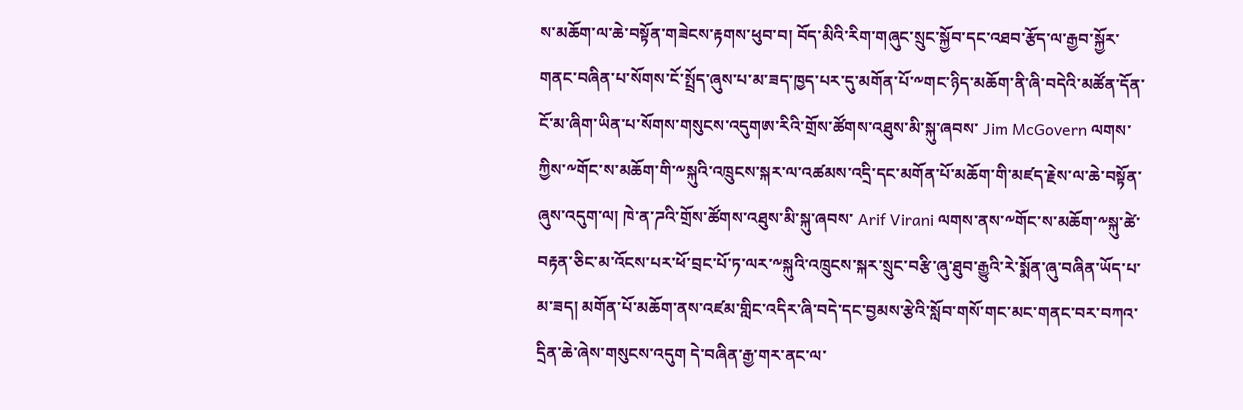ས་མཆོག་ལ་ཆེ་བསྟོན་གཟེངས་རྟགས་ཕུབ་བ། བོད་མིའི་རིག་གཞུང་སྲུང་སྐྱོབ་དང་འཐབ་རྩོད་ལ་རྒྱབ་སྐྱོར་གནང་བཞིན་པ་སོགས་ངོ་སྤྲོད་ཞུས་པ་མ་ཟད་ཁྱད་པར་དུ་མགོན་པོ་༸གང་ཉིད་མཆོག་ནི་ཞི་བདེའི་མཚོན་དོན་ངོ་མ་ཞིག་ཡིན་པ་སོགས་གསུངས་འདུགཨ་རིའི་གྲོས་ཚོགས་འཐུས་མི་སྐུ་ཞབས་ Jim McGovern ལགས་ཀྱིས་༸གོང་ས་མཆོག་གི་༸སྐུའི་འཁྲུངས་སྐར་ལ་འཚམས་འདྲི་དང་མགོན་པོ་མཆོག་གི་མཛད་རྗེས་ལ་ཆེ་བསྟོན་ཞུས་འདུག་ལ། ཁེ་ན་ཌའི་གྲོས་ཚོགས་འཐུས་མི་སྐུ་ཞབས་ Arif Virani ལགས་ནས་༸གོང་ས་མཆོག་༸སྐུ་ཚེ་བརྟན་ཅིང་མ་འོངས་པར་ཕོ་བྲང་པོ་ཏ་ལར་༸སྐུའི་འཁྲུངས་སྐར་སྲུང་བརྩི་ཞུ་ཐུབ་རྒྱུའི་རེ་སྨོན་ཞུ་བཞིན་ཡོད་པ་མ་ཟད། མགོན་པོ་མཆོག་ནས་འཛམ་གླིང་འདིར་ཞི་བདེ་དང་བྱམས་རྩེའི་སློབ་གསོ་གང་མང་གནང་བར་བཀའ་དྲིན་ཆེ་ཞེས་གསུངས་འདུག དེ་བཞིན་རྒྱ་གར་ནང་ལ་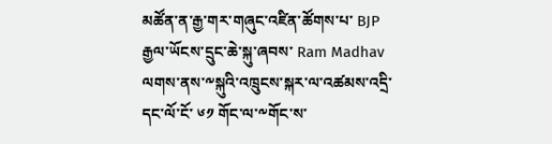མཚོན་ན་རྒྱ་གར་གཞུང་འཛིན་ཚོགས་པ་ BJP རྒྱལ་ཡོངས་དྲུང་ཆེ་སྐུ་ཞབས་ Ram Madhav  ལགས་ནས་༸སྐུའི་འཁྲུངས་སྐར་ལ་འཚམས་འདྲི་དང་ལོ་ངོ་ ༦༡ གོང་ལ་༸གོང་ས་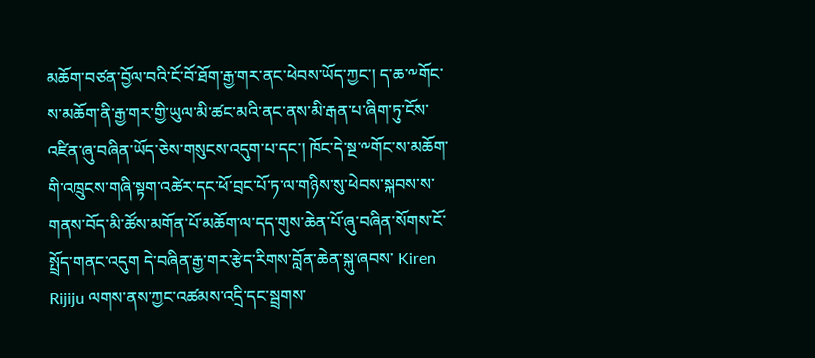མཆོག་བཙན་བྱོལ་བའི་ངོ་བོ་ཐོག་རྒྱ་གར་ནང་ཕེབས་ཡོད་ཀྱང་། ད་ཆ་༸གོང་ས་མཆོག་ནི་རྒྱ་གར་གྱི་ཡུལ་མི་ཚང་མའི་ནང་ནས་མི་རྒན་པ་ཞིག་ཏུ་ངོས་འཛིན་ཞུ་བཞིན་ཡོད་ཅེས་གསུངས་འདུག་པ་དང་། ཁོང་དེ་སྔ་༸གོང་ས་མཆོག་གི་འཁྲུངས་གཞི་སྟག་འཚེར་དང་ཕོ་བྲང་པོ་ཏ་ལ་གཉིས་སུ་ཕེབས་སྐབས་ས་གནས་བོད་མི་ཚོས་མགོན་པོ་མཆོག་ལ་དད་གུས་ཆེན་པོ་ཞུ་བཞིན་སོགས་ངོ་སྤྲོད་གནང་འདུག དེ་བཞིན་རྒྱ་གར་རྩེད་རིགས་བློན་ཆེན་སྐུ་ཞབས་ Kiren Rijiju ལགས་ནས་ཀྱང་འཚམས་འདྲི་དང་སྦྲགས་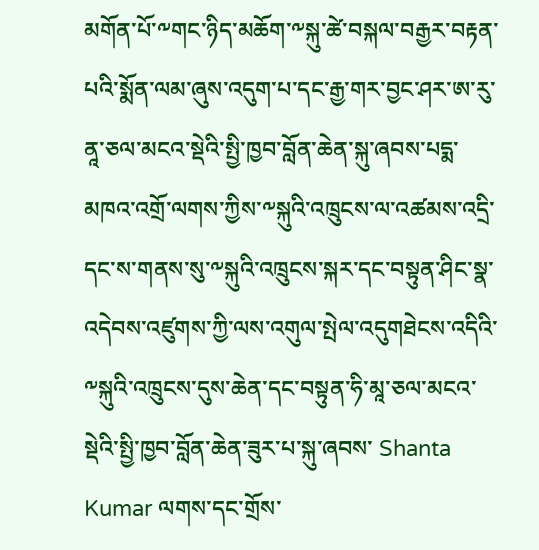མགོན་པོ་༸གང་ཉིད་མཆོག་༸སྐུ་ཚེ་བསྐལ་བརྒྱར་བརྟན་པའི་སྨོན་ལམ་ཞུས་འདུག་པ་དང་རྒྱ་གར་བྱང་ཤར་ཨ་རུ་ནཱ་ཅལ་མངའ་སྡེའི་སྤྱི་ཁྱབ་བློན་ཆེན་སྐུ་ཞབས་པདྨ་མཁའ་འགྲོ་ལགས་ཀྱིས་༸སྐུའི་འཁྲུངས་ལ་འཚམས་འདྲི་དང་ས་གནས་སུ་༸སྐུའི་འཁྲུངས་སྐར་དང་བསྟུན་ཤིང་སྣ་འདེབས་འཛུགས་ཀྱི་ལས་འགུལ་སྤེལ་འདུགཐེངས་འདིའི་༸སྐུའི་འཁྲུངས་དུས་ཆེན་དང་བསྟུན་ཧི་མཱ་ཅལ་མངའ་སྡེའི་སྤྱི་ཁྱབ་བློན་ཆེན་ཟུར་པ་སྐུ་ཞབས་ Shanta Kumar ལགས་དང་གྲོས་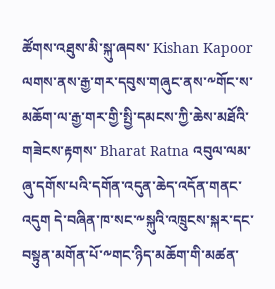ཚོགས་འཐུས་མི་སྐུ་ཞབས་ Kishan Kapoor ལགས་ནས་རྒྱ་གར་དབུས་གཞུང་ནས་༸གོང་ས་མཆོག་ལ་རྒྱ་གར་གྱི་སྤྱི་དམངས་ཀྱི་ཆེས་མཐོའི་གཟེངས་རྟགས་ Bharat Ratna འབུལ་ལམ་ཞུ་དགོས་པའི་དགོན་འདུན་ཆེད་འདོན་གནང་འདུག དེ་བཞིན་ཁ་སང་༸སྐུའི་འཁྲུངས་སྐར་དང་བསྟུན་མགོན་པོ་༸གང་ཉིད་མཆོག་གི་མཚན་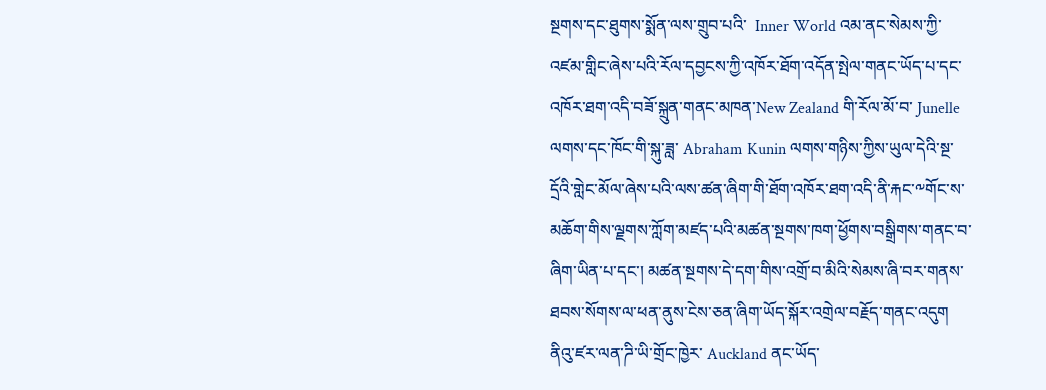སྔགས་དང་ཐུགས་སྨོན་ལས་གྲུབ་པའི་  Inner World འམ་ནང་སེམས་ཀྱི་འཛམ་གླིང་ཞེས་པའི་རོལ་དབྱངས་ཀྱི་འཁོར་ཐོག་འདོན་སྤེལ་གནང་ཡོད་པ་དང་འཁོར་ཐག་འདི་བཟོ་སྐྲུན་གནང་མཁན་New Zealand གི་རོལ་མོ་བ་ Junelle ལགས་དང་ཁོང་གི་སྐུ་ཟླ་ Abraham Kunin ལགས་གཉིས་ཀྱིས་ཡུལ་དེའི་སྔ་དྲོའི་གླེང་མོལ་ཞེས་པའི་ལས་ཚན་ཞིག་གི་ཐོག་འཁོར་ཐག་འདི་ནི་རྐང་༸གོང་ས་མཆོག་གིས་ལྗགས་ཀློག་མཛད་པའི་མཚན་སྔགས་ཁག་ཕྱོགས་བསྒྲིགས་གནང་བ་ཞིག་ཡིན་པ་དང་། མཚན་སྔགས་དེ་དག་གིས་འགྲོ་བ་མིའི་སེམས་ཞི་བར་གནས་ཐབས་སོགས་ལ་ཕན་ནུས་ངེས་ཅན་ཞིག་ཡོད་སྐོར་འགྲེལ་བརྗོད་གནང་འདུག ནིའུ་ཛར་ལན་ཌི་ཡི་གྲོང་ཁྱེར་ Auckland ནང་ཡོད་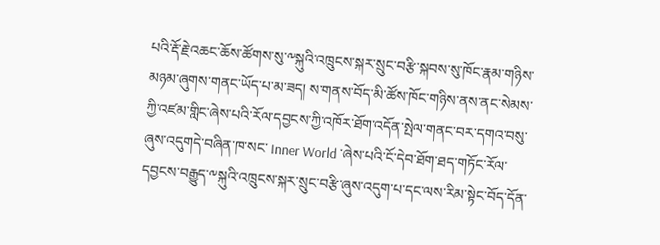པའི་རྡོ་རྗེ་འཆང་ཆོས་ཚོགས་སུ་༸སྐུའི་འཁྲུངས་སྐར་སྲུང་བརྩི་སྐབས་སུ་ཁོང་རྣམ་གཉིས་མཉམ་ཞུགས་གནང་ཡོད་པ་མ་ཟད། ས་གནས་བོད་མི་ཚོས་ཁོང་གཉིས་ནས་ནང་སེམས་ཀྱི་འཛམ་གླིང་ཞེས་པའི་རོལ་དབྱངས་ཀྱི་འཁོར་ཐོག་འདོན་སྤེལ་གནང་བར་དགའ་བསུ་ཞུས་འདུགདེ་བཞིན་ཁ་སང་ Inner World ་ཞེས་པའི་ངོ་དེབ་ཐོག་ཐད་གཏོང་རོལ་དབྱངས་བརྒྱུད་༸སྐུའི་འཁྲུངས་སྐར་སྲུང་བརྩི་ཞུས་འདུག་པ་དང་ལས་རིམ་སྟེང་བོད་དོན་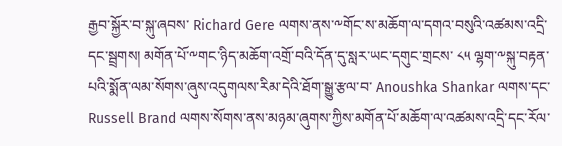རྒྱབ་སྐྱོར་བ་སྐུ་ཞབས་ Richard Gere ལགས་ནས་༸གོང་ས་མཆོག་ལ་དགའ་བསུའི་འཚམས་འདྲི་དང་སྦྲགས། མགོན་པོ་༸གང་ཉིད་མཆོག་འགྲོ་བའི་དོན་དུ་སླར་ཡང་དགུང་གྲངས་ ༨༥ ལྷག་༸སྐུ་བརྟན་པའི་སྨོན་ལམ་སོགས་ཞུས་འདུགལས་རིམ་དེའི་ཐོག་སྒྱུ་རྩལ་བ་ Anoushka Shankar ལགས་དང་ Russell Brand ལགས་སོགས་ནས་མཉམ་ཞུགས་ཀྱིས་མགོན་པོ་མཆོག་ལ་འཚམས་འདྲི་དང་རོལ་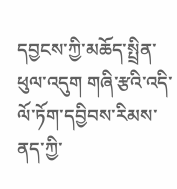དབྱངས་ཀྱི་མཆོད་སྤྲིན་ཕུལ་འདུག གཞི་རྩའི་འདི་ལོ་ཏོག་དབྱིབས་རིམས་ནད་ཀྱི་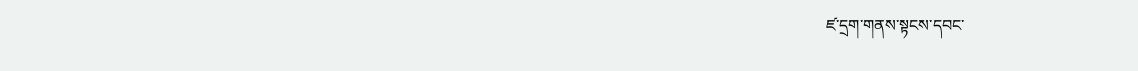ཛ་དྲག་གནས་སྟངས་དབང་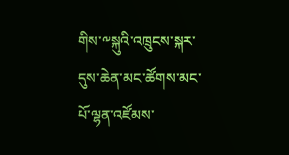གིས་༸སྐུའི་འཁྲུངས་སྐར་དུས་ཆེན་མང་ཚོགས་མང་པོ་ལྷན་འཛོམས་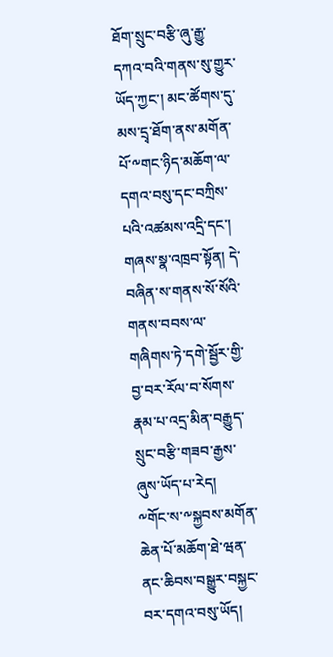ཐོག་སྲུང་བརྩི་ཞུ་རྒྱུ་དཀའ་བའི་གནས་སུ་གྱུར་ཡོད་ཀྱང་། མང་ཚོགས་དུ་མས་དྲྭ་ཐོག་ནས་མགོན་པོ་༸གང་ཉིད་མཆོག་ལ་དགའ་བསུ་དང་བཀྲིས་པའི་འཚམས་འདྲི་དང་། གཞས་སྣ་འཁྲབ་སྟོན། དེ་བཞིན་ས་གནས་སོ་སོའི་གནས་བབས་ལ་གཞིགས་ཏེ་དགེ་སྦྱོར་གྱི་བྱ་བར་རོལ་བ་སོགས་རྣམ་པ་འདྲ་མིན་བརྒྱུད་སྲུང་བརྩི་གཟབ་རྒྱས་ཞུས་ཡོད་པ་རེད།
༸གོང་ས་༸སྐྱབས་མགོན་ཆེན་པོ་མཆོག་ཐེ་ཝན་ནང་ཆིབས་བསྒྱུར་བསྐྱང་བར་དགའ་བསུ་ཡོད།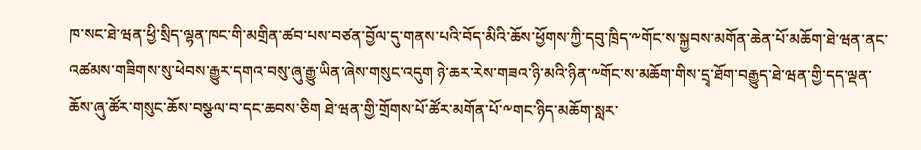ཁ་སང་ཐེ་ཝན་ཕྱི་སྲིད་ལྷན་ཁང་གི་མགྲིན་ཚབ་པས་བཙན་བྱོལ་དུ་གནས་པའི་བོད་མིའི་ཆོས་ཕྱོགས་ཀྱི་དབུ་ཁྲིད་༸གོང་ས་སྐྱབས་མགོན་ཆེན་པོ་མཆོག་ཐེ་ཝན་ནང་འཚམས་གཟིགས་སུ་ཕེབས་རྒྱུར་དགའ་བསུ་ཞུ་རྒྱུ་ཡིན་ཞེས་གསུང་འདུག ཉེ་ཆར་རེས་གཟའ་ཉི་མའི་ཉིན་༸གོང་ས་མཆོག་གིས་དྲྭ་ཐོག་བརྒྱུད་ཐེ་ཝན་གྱི་དད་ལྡན་ཆོས་ཞུ་ཚོར་གསུང་ཆོས་བསྩལ་བ་དང་ཆབས་ཅིག ཐེ་ཝན་གྱི་གྲོགས་པོ་ཚོར་མགོན་པོ་༸གང་ཉིད་མཆོག་སླར་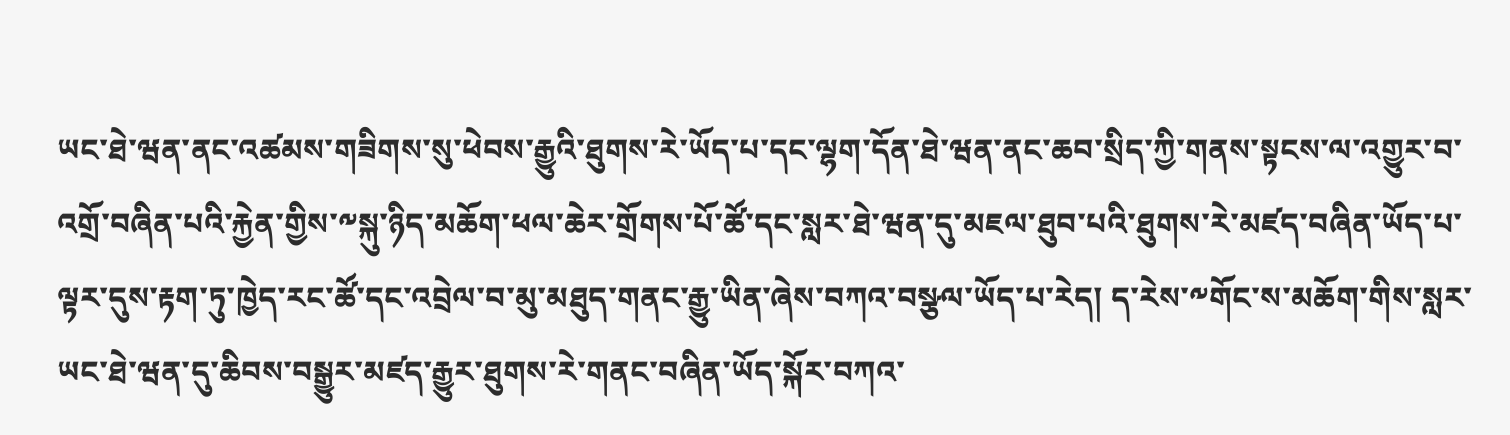ཡང་ཐེ་ཝན་ནང་འཚམས་གཟིགས་སུ་ཕེབས་རྒྱུའི་ཐུགས་རེ་ཡོད་པ་དང་ལྷག་དོན་ཐེ་ཝན་ནང་ཆབ་སྲིད་ཀྱི་གནས་སྟངས་ལ་འགྱུར་བ་འགྲོ་བཞིན་པའི་རྐྱེན་གྱིས་༸སྐུ་ཉིད་མཆོག་ཕལ་ཆེར་གྲོགས་པོ་ཚོ་དང་སླར་ཐེ་ཝན་དུ་མཇལ་ཐུབ་པའི་ཐུགས་རེ་མཛད་བཞིན་ཡོད་པ་ལྟར་དུས་རྟག་ཏུ་ཁྱེད་རང་ཚོ་དང་འབྲེལ་བ་མུ་མཐུད་གནང་རྒྱུ་ཡིན་ཞེས་བཀའ་བསྩལ་ཡོད་པ་རེད། ད་རེས་༸གོང་ས་མཆོག་གིས་སླར་ཡང་ཐེ་ཝན་དུ་ཆིབས་བསྒྱུར་མཛད་རྒྱུར་ཐུགས་རེ་གནང་བཞིན་ཡོད་སྐོར་བཀའ་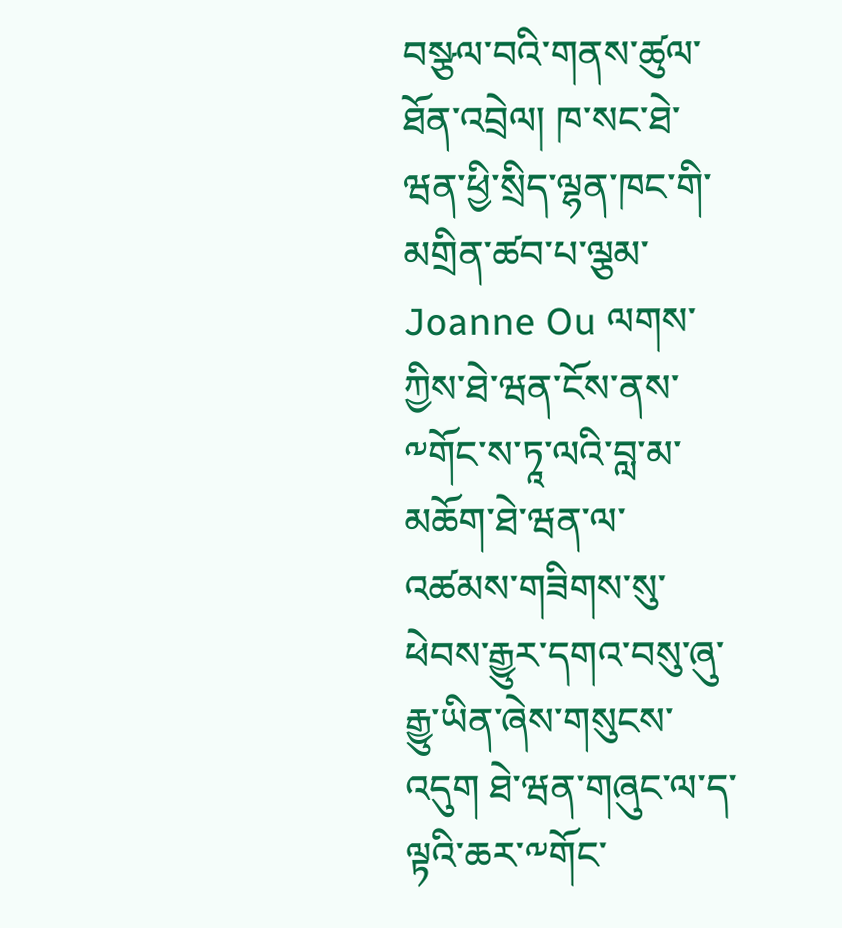བསྩལ་བའི་གནས་ཚུལ་ཐོན་འབྲེལ། ཁ་སང་ཐེ་ཝན་ཕྱི་སྲིད་ལྷན་ཁང་གི་མགྲིན་ཚབ་པ་ལྕམ་ Joanne Ou ལགས་ཀྱིས་ཐེ་ཝན་ངོས་ནས་༸གོང་ས་ཏཱ་ལའི་བླ་མ་མཆོག་ཐེ་ཝན་ལ་འཚམས་གཟིགས་སུ་ཕེབས་རྒྱུར་དགའ་བསུ་ཞུ་རྒྱུ་ཡིན་ཞེས་གསུངས་འདུག ཐེ་ཝན་གཞུང་ལ་ད་ལྟའི་ཆར་༸གོང་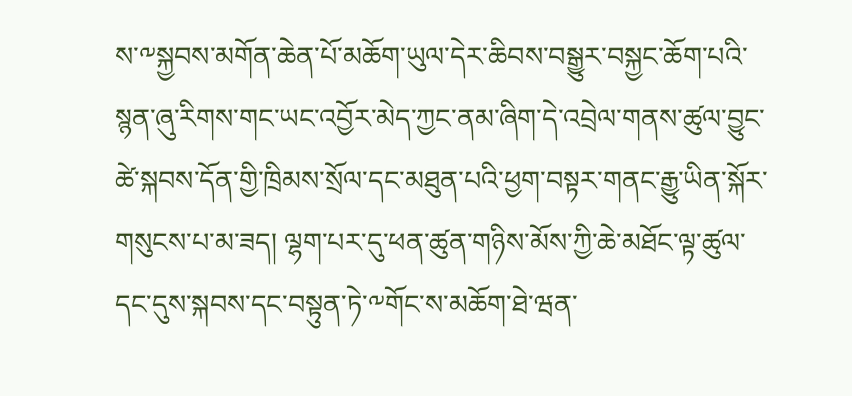ས་༸སྐྱབས་མགོན་ཆེན་པོ་མཆོག་ཡུལ་དེར་ཆིབས་བསྒྱུར་བསྐྱང་ཆོག་པའི་སྙན་ཞུ་རིགས་གང་ཡང་འབྱོར་མེད་ཀྱང་ནམ་ཞིག་དེ་འབྲེལ་གནས་ཚུལ་བྱུང་ཚེ་སྐབས་དོན་གྱི་ཁྲིམས་སྲོལ་དང་མཐུན་པའི་ཕྱག་བསྟར་གནང་རྒྱུ་ཡིན་སྐོར་གསུངས་པ་མ་ཟད། ལྷག་པར་དུ་ཕན་ཚུན་གཉིས་མོས་ཀྱི་ཆེ་མཐོང་ལྟ་ཚུལ་དང་དུས་སྐབས་དང་བསྟུན་ཏེ་༸གོང་ས་མཆོག་ཐེ་ཝན་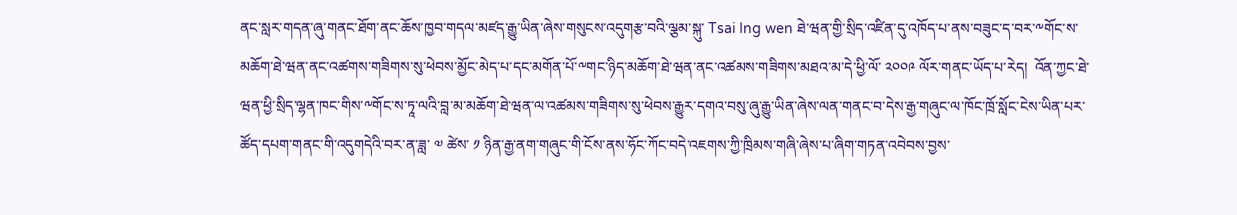ནང་སླར་གདན་ཞུ་གནང་ཐོག་ནང་ཆོས་ཁྱབ་གདལ་མཛད་རྒྱུ་ཡིན་ཞེས་གསུངས་འདུགརྩ་བའི་ལྕམ་སྐུ་ Tsai Ing wen ཐེ་ཝན་གྱི་སྲིད་འཛིན་དུ་འཁོད་པ་ནས་བཟུང་ད་བར་༸གོང་ས་མཆོག་ཐེ་ཝན་ནང་འཚགས་གཟིགས་སུ་ཕེབས་མྱོང་མེད་པ་དང་མགོན་པོ་༸གང་ཉིད་མཆོག་ཐེ་ཝན་ནང་འཚམས་གཟིགས་མཐའ་མ་དེ་ཕྱི་ལོ་ ༢༠༠༩ ལོར་གནང་ཡོད་པ་རེད།  འོན་ཀྱང་ཐེ་ཝན་ཕྱི་སྲིད་ལྷན་ཁང་གིས་༸གོང་ས་ཏཱ་ལའི་བླ་མ་མཆོག་ཐེ་ཝན་ལ་འཚམས་གཟིགས་སུ་ཕེབས་རྒྱུར་དགའ་བསུ་ཞུ་རྒྱུ་ཡིན་ཞེས་ལན་གནང་བ་དེས་རྒྱ་གཞུང་ལ་ཁོང་ཁྲོ་སློང་ངེས་ཡིན་པར་ཚོད་དཔག་གནང་གི་འདུགདེའི་བར་ན་ཟླ་ ༧ ཚེས་ ༡ ཉིན་རྒྱ་ནག་གཞུང་གི་ངོས་ནས་ཧོང་ཀོང་བདེ་འཇགས་ཀྱི་ཁྲིམས་གཞི་ཞེས་པ་ཞིག་གཏན་འབེབས་བྱས་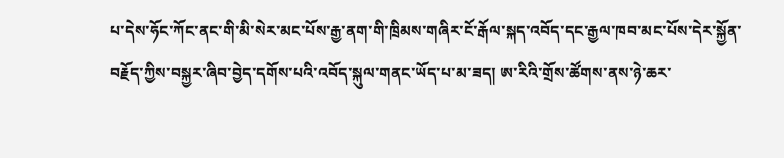པ་དེས་ཧོང་ཀོང་ནང་གི་མི་སེར་མང་པོས་རྒྱ་ནག་གི་ཁྲིམས་གཞིར་ངོ་རྒོལ་སྐད་འབོད་དང་རྒྱལ་ཁབ་མང་པོས་དེར་སྐྱོན་བརྗོད་ཀྱིས་བསྐྱར་ཞིབ་བྱེད་དགོས་པའི་འབོད་སྐུལ་གནང་ཡོད་པ་མ་ཟད། ཨ་རིའི་གྲོས་ཚོགས་ནས་ཉེ་ཆར་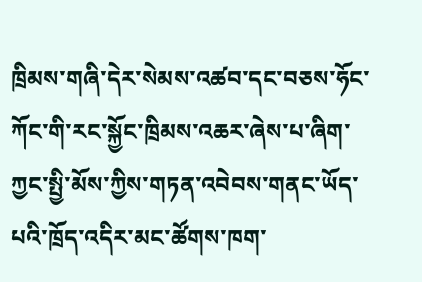ཁྲིམས་གཞི་དེར་སེམས་འཚབ་དང་བཅས་ཧོང་ཀོང་གི་རང་སྐྱོང་ཁྲིམས་འཆར་ཞེས་པ་ཞིག་ཀྱང་སྤྱི་མོས་ཀྱིས་གཏན་འབེབས་གནང་ཡོད་པའི་ཁྲོད་འདིར་མང་ཚོགས་ཁག་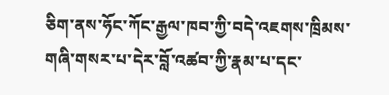ཅིག་ནས་ཧོང་ཀོང་རྒྱལ་ཁབ་ཀྱི་བདེ་འཇགས་ཁྲིམས་གཞི་གསར་པ་དེར་བློ་འཚབ་ཀྱི་རྣམ་པ་དང་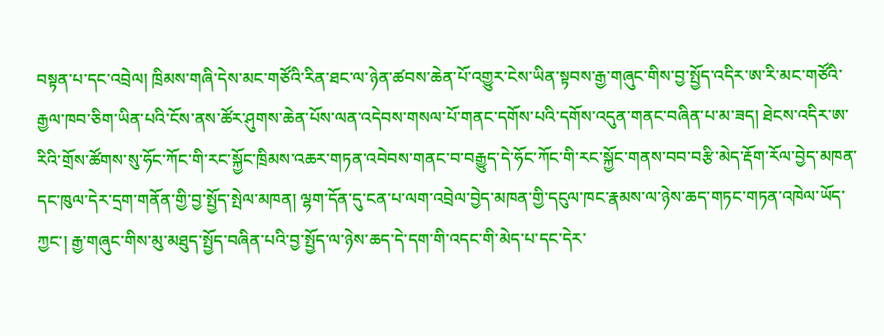བསྟན་པ་དང་འབྲེལ། ཁྲིམས་གཞི་དེས་མང་གཙོའི་རིན་ཐང་ལ་ཉེན་ཚབས་ཆེན་པོ་འགྱུར་ངེས་ཡིན་སྟབས་རྒྱ་གཞུང་གིས་བྱ་སྤྱོད་འདིར་ཨ་རི་མང་གཙོའི་རྒྱལ་ཁབ་ཅིག་ཡིན་པའི་ངོས་ནས་ཚོར་ཤུགས་ཆེན་པོས་ལན་འདེབས་གསལ་པོ་གནང་དགོས་པའི་དགོས་འདུན་གནང་བཞིན་པ་མ་ཟད། ཐེངས་འདིར་ཨ་རིའི་གྲོས་ཚོགས་སུ་ཧོང་ཀོང་གི་རང་སྐྱོང་ཁྲིམས་འཆར་གཏན་འབེབས་གནང་བ་བརྒྱུད་དེ་ཧོང་ཀོང་གི་རང་སྐྱོང་གནས་བབ་བརྩི་མེད་རྡོག་རོལ་བྱེད་མཁན་དང་ཁུལ་དེར་དྲག་གནོན་གྱི་བྱ་སྤྱོད་སྤེལ་མཁན། ལྷག་དོན་དུ་ངན་པ་ལག་འབྲེལ་བྱེད་མཁན་གྱི་དངུལ་ཁང་རྣམས་ལ་ཉེས་ཆད་གཏང་གཏན་འཁེལ་ཡོད་ཀྱང་། རྒྱ་གཞུང་གིས་མུ་མཐུད་སྤྱོད་བཞིན་པའི་བྱ་སྤྱོད་ལ་ཉེས་ཆད་དེ་དག་གི་འདང་གི་མེད་པ་དང་དེར་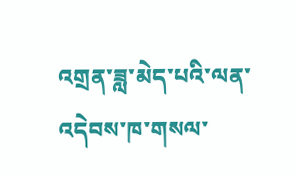འགྲན་ཟླ་མེད་པའི་ལན་འདེབས་ཁ་གསལ་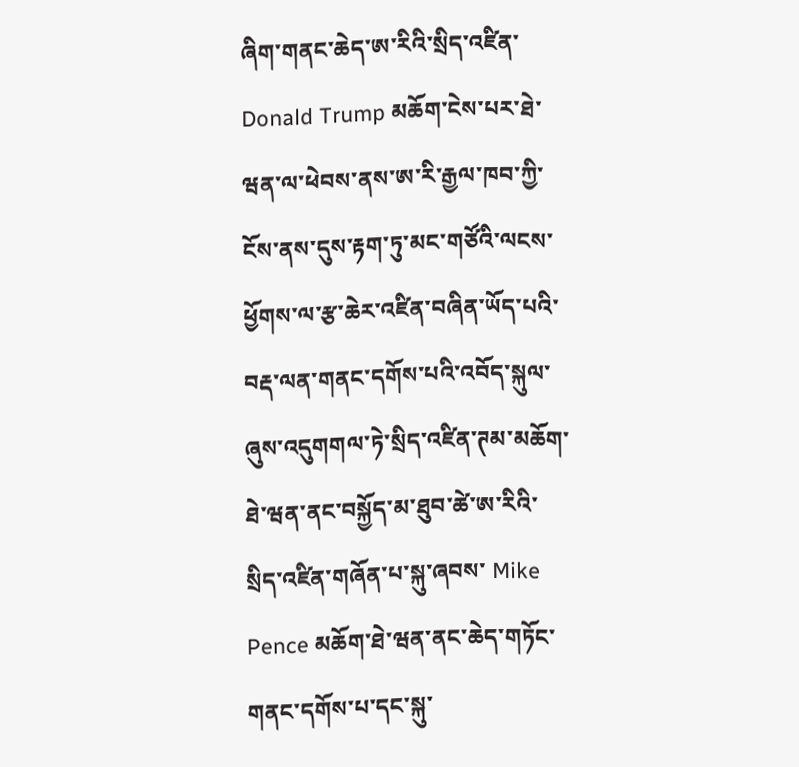ཞིག་གནང་ཆེད་ཨ་རིའི་སྲིད་འཛིན་ Donald Trump མཆོག་ངེས་པར་ཐེ་ཝན་ལ་ཕེབས་ནས་ཨ་རི་རྒྱལ་ཁབ་ཀྱི་ངོས་ནས་དུས་རྟག་ཏུ་མང་གཙོའི་ལངས་ཕྱོགས་ལ་རྩ་ཆེར་འཛིན་བཞིན་ཡོད་པའི་བརྡ་ལན་གནང་དགོས་པའི་འབོད་སྐུལ་ཞུས་འདུགགལ་ཏེ་སྲིད་འཛིན་ཊམ་མཆོག་ཐེ་ཝན་ནང་བསྐྱོད་མ་ཐུབ་ཚེ་ཨ་རིའི་སྲིད་འཛིན་གཞོན་པ་སྐུ་ཞབས་ Mike Pence མཆོག་ཐེ་ཝན་ནང་ཆེད་གཏོང་གནང་དགོས་པ་དང་སྐུ་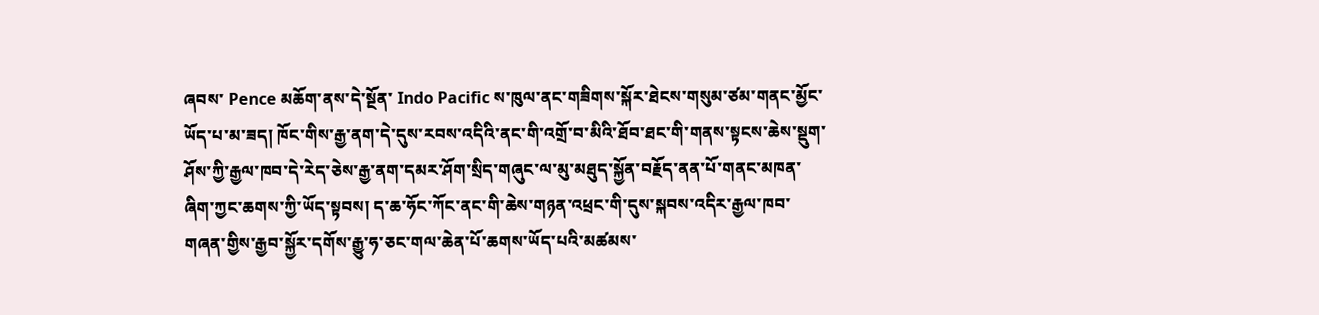ཞབས་ Pence མཆོག་ནས་དེ་སྔོན་ Indo Pacific ས་ཁུལ་ནང་གཟིགས་སྐོར་ཐེངས་གསུམ་ཙམ་གནང་མྱོང་ཡོད་པ་མ་ཟད། ཁོང་གིས་རྒྱ་ནག་དེ་དུས་རབས་འདིའི་ནང་གི་འགྲོ་བ་མིའི་ཐོབ་ཐང་གི་གནས་སྟངས་ཆེས་སྡུག་ཤོས་ཀྱི་རྒྱལ་ཁབ་དེ་རེད་ཅེས་རྒྱ་ནག་དམར་ཤོག་སྲིད་གཞུང་ལ་མུ་མཐུད་སྐྱོན་བརྗོད་ནན་པོ་གནང་མཁན་ཞིག་ཀྱང་ཆགས་ཀྱི་ཡོད་སྟབས། ད་ཆ་ཧོང་ཀོང་ནང་གི་ཆེས་གཉན་འཕྲང་གི་དུས་སྐབས་འདིར་རྒྱལ་ཁབ་གཞན་གྱིས་རྒྱབ་སྐྱོར་དགོས་རྒྱུ་ཧ་ཅང་གལ་ཆེན་པོ་ཆགས་ཡོད་པའི་མཚམས་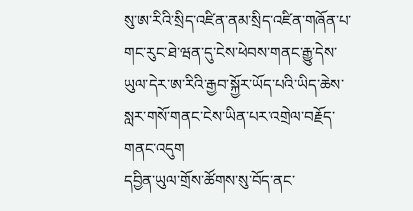སུ་ཨ་རིའི་སྲིད་འཛིན་ནམ་སྲིད་འཛིན་གཞོན་པ་གང་རུང་ཐེ་ཝན་དུ་ངེས་ཕེབས་གནང་རྒྱུ་དེས་ཡུལ་དེར་ཨ་རིའི་རྒྱབ་སྐྱོར་ཡོད་པའི་ཡིད་ཆེས་སླར་གསོ་གནང་ངེས་ཡིན་པར་འགྲེལ་བརྗོད་གནང་འདུག
དབྱིན་ཡུལ་གྲོས་ཚོགས་སུ་བོད་ནང་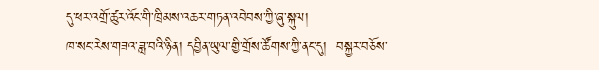དུ་ཕར་འགྲོ་ཚུར་འོང་གི་ཁྲིམས་འཆར་གཏན་འབེབས་ཀྱི་ཞུ་སྐུལ།
ཁ་སང་རེས་གཟའ་ཟླ་བའི་ཉིན། དབྱིན་ཡུལ་གྱི་གྲོས་ཚོགས་ཀྱི་ནང་དུ།  བསྐྱར་བཅོས་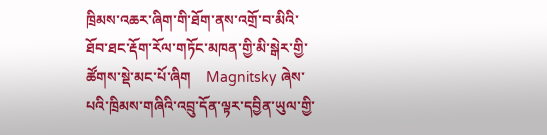ཁྲིམས་འཆར་ཞིག་གི་ཐོག་ནས་འགྲོ་བ་མིའི་ཐོབ་ཐང་རྡོག་རོལ་གཏོང་མཁན་གྱི་མི་སྒེར་གྱི་ཚོགས་སྡེ་མང་པོ་ཞིག    Magnitsky ཞེས་པའི་ཁྲིམས་གཞིའི་འབྲུ་དོན་ལྟར་དབྱིན་ཡུལ་གྱི་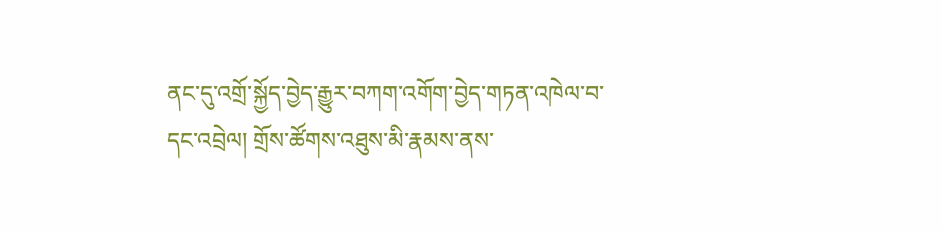ནང་དུ་འགྲོ་སྐྱོད་བྱེད་རྒྱུར་བཀག་འགོག་བྱེད་གཏན་འཁེལ་བ་དང་འབྲེལ། གྲོས་ཚོགས་འཐུས་མི་རྣམས་ནས་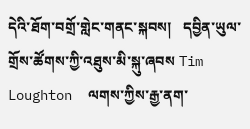དེའི་ཐོག་བགྲོ་གླེང་གནང་སྐབས།   དབྱིན་ཡུལ་གྲོས་ཚོགས་ཀྱི་འཐུས་མི་སྐུ་ཞབས Tim Loughton  ལགས་ཀྱིས་རྒྱ་ནག་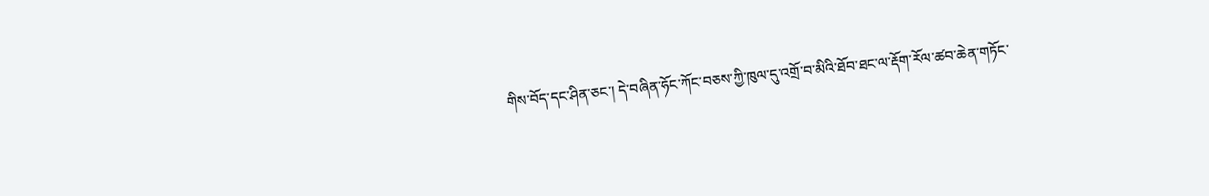གིས་བོད་དང་ཤིན་ཅང་། དེ་བཞིན་ཧོང་ཀོང་བཅས་ཀྱི་ཁུལ་དུ་འགྲོ་བ་མིའི་ཐོབ་ཐང་ལ་རྡོག་རོལ་ཚབ་ཆེན་གཏོང་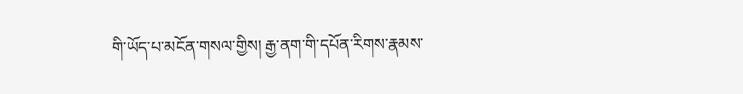གི་ཡོད་པ་མངོན་གསལ་གྱིས། རྒྱ་ནག་གི་དཔོན་རིགས་རྣམས་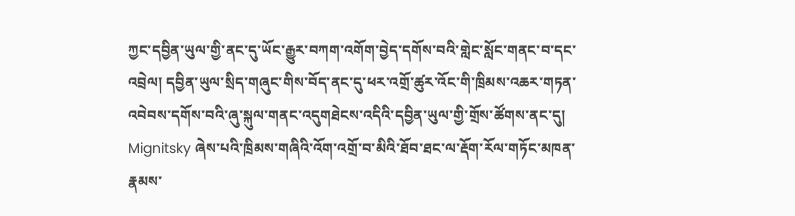ཀྱང་དབྱིན་ཡུལ་གྱི་ནང་དུ་ཡོང་རྒྱུར་བཀག་འགོག་བྱེད་དགོས་བའི་གླེང་སློང་གནང་བ་དང་འབྲེལ། དབྱིན་ཡུལ་སྲིད་གཞུང་གིས་བོད་ནང་དུ་ཕར་འགྲོ་ཚུར་འོང་གི་ཁྲིམས་འཆར་གཏན་འབེབས་དགོས་བའི་ཞུ་སྐུལ་གནང་འདུགཐེངས་འདིའི་དབྱིན་ཡུལ་གྱི་གྲོས་ཚོགས་ནང་དུ། Mignitsky ཞེས་པའི་ཁྲིམས་གཞིའི་འོག་འགྲོ་བ་མིའི་ཐོབ་ཐང་ལ་རྡོག་རོལ་གཏོང་མཁན་རྣམས་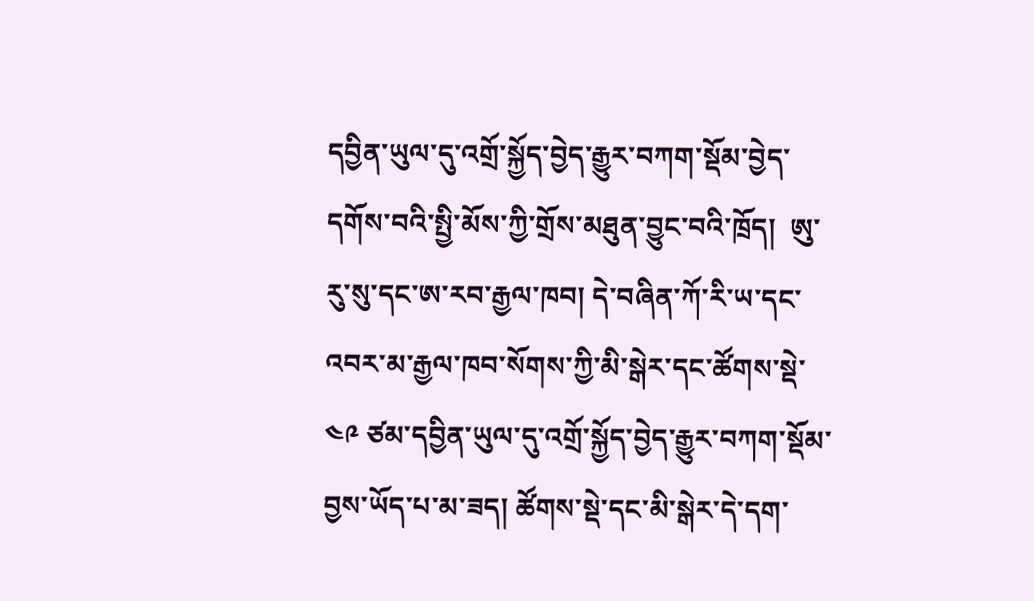དབྱིན་ཡུལ་དུ་འགྲོ་སྐྱོད་བྱེད་རྒྱུར་བཀག་སྡོམ་བྱེད་དགོས་བའི་སྤྱི་མོས་ཀྱི་གྲོས་མཐུན་བྱུང་བའི་ཁྲོད།  ཨུ་རུ་སུ་དང་ཨ་རབ་རྒྱལ་ཁབ། དེ་བཞིན་ཀོ་རི་ཡ་དང་འབར་མ་རྒྱལ་ཁབ་སོགས་ཀྱི་མི་སྒེར་དང་ཚོགས་སྡེ་ ༤༩ ཙམ་དབྱིན་ཡུལ་དུ་འགྲོ་སྐྱོད་བྱེད་རྒྱུར་བཀག་སྡོམ་བྱས་ཡོད་པ་མ་ཟད། ཚོགས་སྡེ་དང་མི་སྒེར་དེ་དག་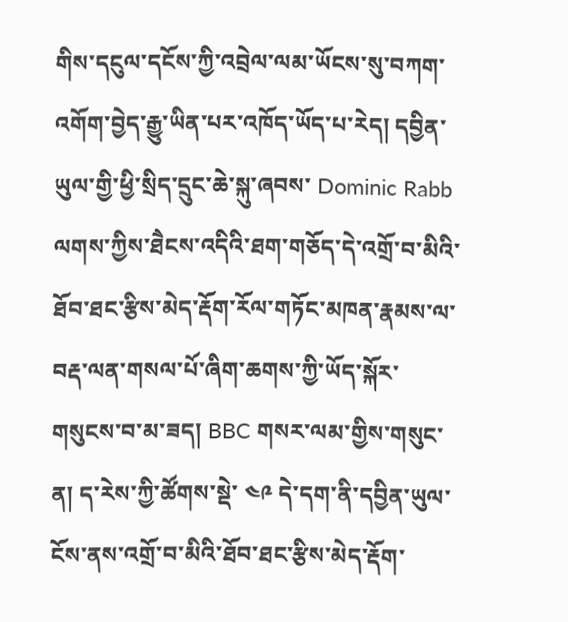གིས་དངུལ་དངོས་ཀྱི་འབྲེལ་ལམ་ཡོངས་སུ་བཀག་འགོག་བྱེད་རྒྱུ་ཡིན་པར་འཁོད་ཡོད་པ་རེད། དབྱིན་ཡུལ་གྱི་ཕྱི་སྲིད་དྲུང་ཆེ་སྐུ་ཞབས་ Dominic Rabb ལགས་ཀྱིས་ཐཻངས་འདིའི་ཐག་གཅོད་དེ་འགྲོ་བ་མིའི་ཐོབ་ཐང་རྩིས་མེད་རྡོག་རོལ་གཏོང་མཁན་རྣམས་ལ་བརྡ་ལན་གསལ་པོ་ཞིག་ཆགས་ཀྱི་ཡོད་སྐོར་གསུངས་བ་མ་ཟད། BBC གསར་ལམ་གྱིས་གསུང་ན། ད་རེས་ཀྱི་ཚོགས་སྡེ་ ༤༩ དེ་དག་ནི་དབྱིན་ཡུལ་ངོས་ནས་འགྲོ་བ་མིའི་ཐོབ་ཐང་རྩིས་མེད་རྡོག་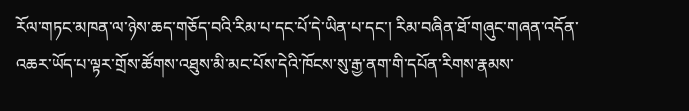རོལ་གཏང་མཁན་ལ་ཉེས་ཆད་གཅོད་བའི་རིམ་པ་དང་པོ་དེ་ཡིན་པ་དང་། རིམ་བཞིན་ཐོ་གཞུང་གཞན་འདོན་འཆར་ཡོད་པ་ལྟར་གྲོས་ཚོགས་འཐུས་མི་མང་པོས་དེའི་ཁོངས་སུ་རྒྱ་ནག་གི་དཔོན་རིགས་རྣམས་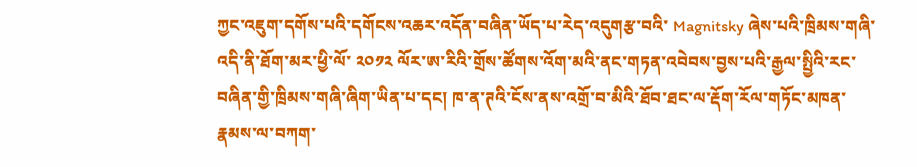ཀྱང་འཇུག་དགོས་པའི་དགོངས་འཆར་འདོན་བཞིན་ཡོད་པ་རེད་འདུགརྩ་བའི་ Magnitsky ཞེས་པའི་ཁྲིམས་གཞི་འདི་ནི་ཐོག་མར་ཕྱི་ལོ་ ༢༠༡༢ ལོར་ཨ་རིའི་གྲོས་ཚོགས་འོག་མའི་ནང་གཏན་འབེབས་བྱས་པའི་རྒྱལ་སྤྱིའི་རང་བཞིན་གྱི་ཁྲིམས་གཞི་ཞིག་ཡིན་པ་དང། ཁ་ན་ཊའི་ངོས་ནས་འགྲོ་བ་མིའི་ཐོབ་ཐང་ལ་རྡོག་རོལ་གཏོང་མཁན་རྣམས་ལ་བཀག་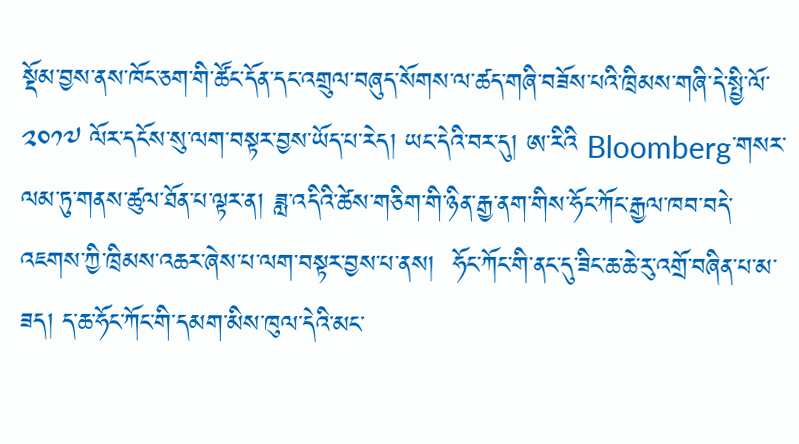སྡོམ་བྱས་ནས་ཁོང་ཅག་གི་ཚོང་དོན་དང་འགྲུལ་བཞུད་སོགས་ལ་ཚད་གཞི་བཟོས་པའི་ཁྲིམས་གཞི་དེ་སྤྱི་ལོ་ ༢༠༡༧ ལོར་དངོས་སུ་ལག་བསྟར་བྱས་ཡོད་པ་རེད། ཡང་དེའི་བར་དུ། ཨ་རིའི Bloomberg་གསར་ལམ་ཏུ་གནས་ཚུལ་ཐོན་པ་ལྟར་ན། ཟླ་འདིའི་ཚེས་གཅིག་གི་ཉིན་རྒྱ་ནག་གིས་ཧོང་ཀོང་རྒྱལ་ཁབ་བདེ་འཇགས་ཀྱི་ཁྲིམས་འཆར་ཞེས་པ་ལག་བསྟར་བྱས་པ་ནས།  ཧོང་ཀོང་གི་ནང་དུ་ཟིང་ཆ་ཆེ་རུ་འགྲོ་བཞིན་པ་མ་ཟད། ད་ཆ་ཧོང་ཀོང་གི་དམག་མིས་ཁུལ་དེའི་མང་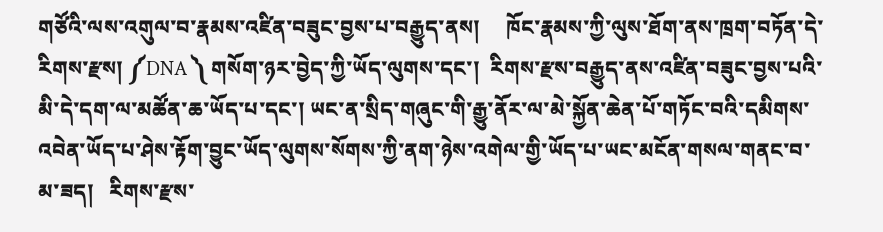གཙོའི་ལས་འགུལ་བ་རྣམས་འཛིན་བཟུང་བྱས་པ་བརྒྱུད་ནས།     ཁོང་རྣམས་ཀྱི་ལུས་ཐོག་ནས་ཁྲག་བཏོན་དེ་རིགས་རྫས། ༼DNA ༽ གསོག་ཉར་བྱེད་ཀྱི་ཡོད་ལུགས་དང་།  རིགས་རྫས་བརྒྱུད་ནས་འཛིན་བཟུང་བྱས་པའི་མི་དེ་དག་ལ་མཚོན་ཆ་ཡོད་པ་དང་། ཡང་ན་སྲིད་གཞུང་གི་རྒྱུ་ནོར་ལ་མེ་སྐྱོན་ཆེན་པོ་གཏོང་བའི་དམིགས་འབེན་ཡོད་པ་ཤེས་རྟོག་བྱུང་ཡོད་ལུགས་སོགས་ཀྱི་ནག་ཉེས་འགེལ་གྱི་ཡོད་པ་ཡང་མངོན་གསལ་གནང་བ་མ་ཟད།   རིགས་རྫས་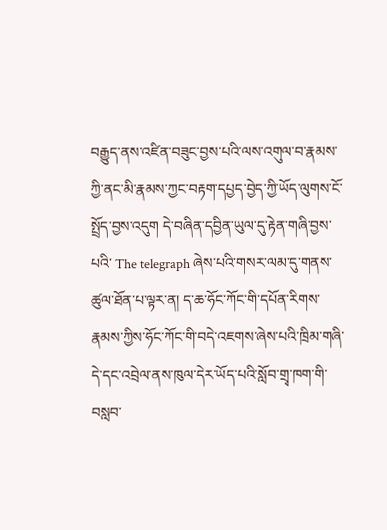བརྒྱུད་ནས་འཛིན་བཟུང་བྱས་པའི་ལས་འགུལ་བ་རྣམས་ཀྱི་ནང་མི་རྣམས་ཀྱང་བརྟག་དཔྱད་བྱེད་ཀྱི་ཡོད་ལུགས་ངོ་སྤྲོད་བྱས་འདུག དེ་བཞིན་དབྱིན་ཡུལ་དུ་རྟེན་གཞི་བྱས་པའི་ The telegraph ཞེས་པའི་གསར་ལམ་དུ་གནས་ཚུལ་ཐོན་པ་ལྟར་ན། ད་ཆ་ཧོང་ཀོང་གི་དཔོན་རིགས་རྣམས་ཀྱིས་ཧོང་ཀོང་གི་བདེ་འཇགས་ཞེས་པའི་ཁྲིམ་གཞི་དེ་དང་འབྲེལ་ནས་ཁུལ་དེར་ཡོད་པའི་སློབ་གྲྭ་ཁག་གི་བསླབ་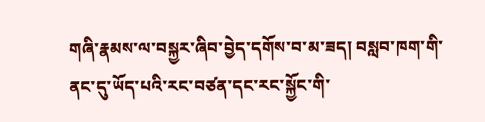གཞི་རྣམས་ལ་བསྐྱར་ཞིབ་བྱེད་དགོས་བ་མ་ཟད། བསླབ་ཁག་གི་ནང་དུ་ཡོད་པའི་རང་བཙན་དང་རང་སྐྱོང་གི་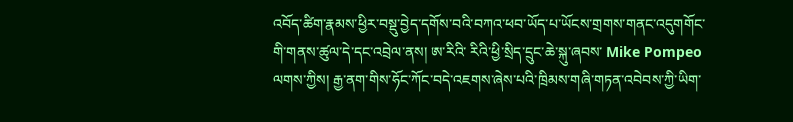འབོད་ཚིག་རྣམས་ཕྱིར་བསྡུ་བྱེད་དགོས་བའི་བཀའ་ཕབ་ཡོད་པ་ཡོངས་གྲགས་གནང་འདུགགོང་གི་གནས་ཚུལ་དེ་དང་འབྲེལ་ནས། ཨ་རིའི་ རིའི་ཕྱི་སྲིད་དྲུང་ཆེ་སྐུ་ཞབས་ Mike Pompeo ལགས་ཀྱིས། རྒྱ་ནག་གིས་ཧོང་ཀོང་བདེ་འཇགས་ཞེས་པའི་ཁྲིམས་གཞི་གཏན་འབེབས་ཀྱི་ཡིག་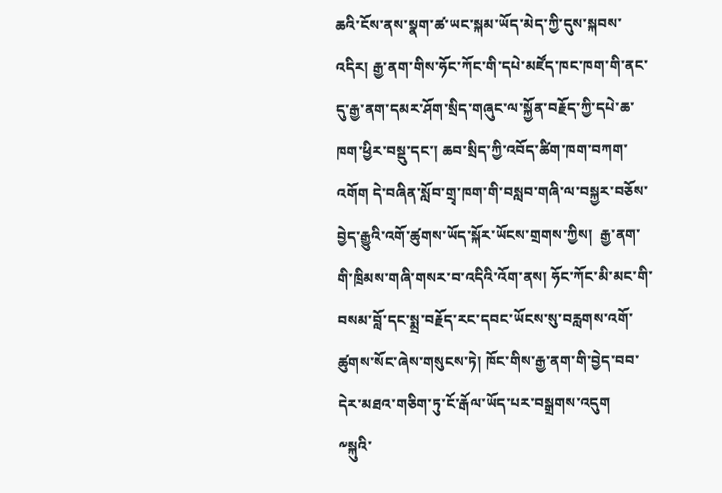ཆའི་ངོས་ནས་སྣག་ཚ་ཡང་སྐམ་ཡོད་མེད་ཀྱི་དུས་སྐབས་འདིར། རྒྱ་ནག་གིས་ཧོང་ཀོང་གི་དཔེ་མཛོད་ཁང་ཁག་གི་ནང་དུ་རྒྱ་ནག་དམར་ཤོག་སྲིད་གཞུང་ལ་སྐྱོན་བརྗོད་ཀྱི་དཔེ་ཆ་ཁག་ཕྱིར་བསྡུ་དང་། ཆབ་སྲིད་ཀྱི་འབོད་ཚིག་ཁག་བཀག་འགོག དེ་བཞིན་སློབ་གྲྭ་ཁག་གི་བསླབ་གཞི་ལ་བསྐྱར་བཅོས་བྱེད་རྒྱུའི་འགོ་ཚུགས་ཡོད་སྐོར་ཡོངས་གྲགས་ཀྱིས།  རྒྱ་ནག་གི་ཁྲིམས་གཞི་གསར་བ་འདིའི་འོག་ནས། ཧོང་ཀོང་མི་མང་གི་བསམ་བློ་དང་སྨྲ་བརྗོད་རང་དབང་ཡོངས་སུ་བརླགས་འགོ་ཚུགས་སོང་ཞེས་གསུངས་ཏེ། ཁོང་གིས་རྒྱ་ནག་གི་བྱེད་བབ་དེར་མཐའ་གཅིག་ཏུ་ངོ་རྒོལ་ཡོད་པར་བསྒྲགས་འདུག
༸སྐུའི་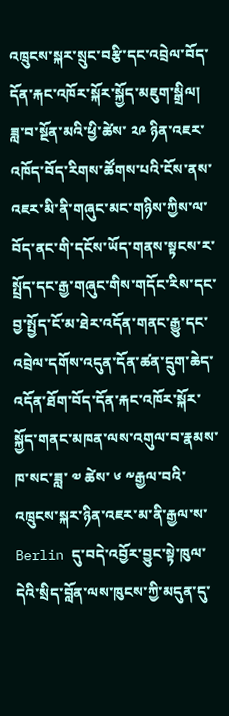འཁྲུངས་སྐར་སྲུང་བརྩི་དང་འབྲེལ་བོད་དོན་རྐང་འཁོར་སྐོར་སྐྱོད་མཇུག་སྒྲིལ།
ཟླ་བ་སྔོན་མའི་ཕྱི་ཚེས་ ༢༩ ཉིན་འཇར་འཁོད་བོད་རིགས་ཚོགས་པའི་ངོས་ནས་འཇར་མི་ནི་གཞུང་མང་གཉིས་ཀྱིས་ལ་བོད་ནང་གི་དངོས་ཡོད་གནས་སྟངས་ར་སྤྲོད་དང་རྒྱ་གཞུང་གིས་གདོང་རིས་དང་བྱ་སྤྱོད་ངོ་མ་ཐེར་འདོན་གནང་རྒྱུ་དང་འབྲེལ་དགོས་འདུན་དོན་ཚན་དྲུག་ཆེད་འདོན་ཐོག་བོད་དོན་རྐང་འཁོར་སྐོར་སྐྱོད་གནང་མཁན་ལས་འགུལ་བ་རྣམས་ཁ་སང་ཟླ་ ༧ ཚེས་ ༦ ༸རྒྱལ་བའི་འཁྲུངས་སྐར་ཉིན་འཇར་མ་ནི་རྒྱལ་ས་ Berlin དུ་བདེ་འབྱོར་བྱུང་སྟེ་ཁུལ་དེའི་སྲིད་བློན་ལས་ཁུངས་ཀྱི་མདུན་དུ་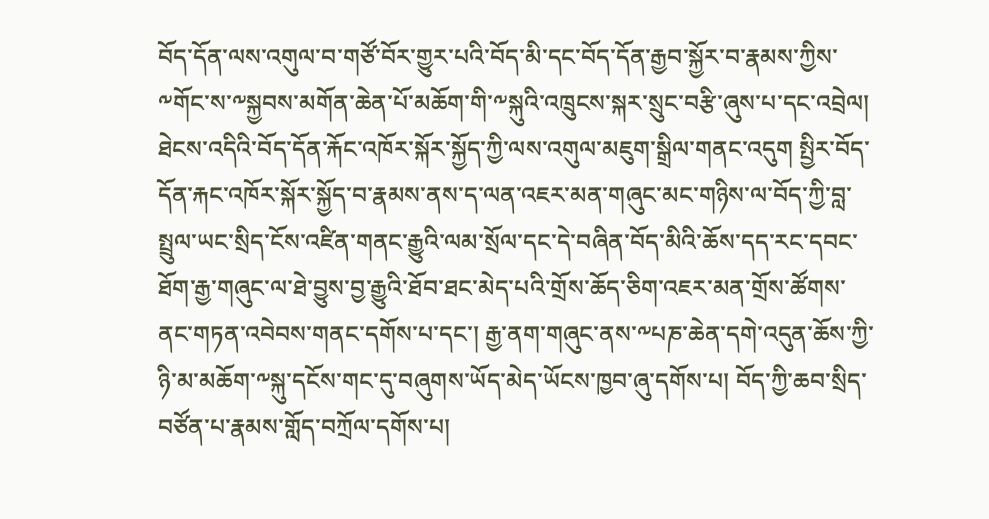བོད་དོན་ལས་འགུལ་བ་གཙོ་བོར་གྱུར་པའི་བོད་མི་དང་བོད་དོན་རྒྱབ་སྐྱོར་བ་རྣམས་ཀྱིས་༸གོང་ས་༸སྐྱབས་མགོན་ཆེན་པོ་མཆོག་གི་༸སྐུའི་འཁྲུངས་སྐར་སྲུང་བརྩི་ཞུས་པ་དང་འབྲེལ། ཐེངས་འདིའི་བོད་དོན་རྐོང་འཁོར་སྐོར་སྐྱོད་ཀྱི་ལས་འགུལ་མཇུག་སྒྲིལ་གནང་འདུག སྤྱིར་བོད་དོན་རྐང་འཁོར་སྐོར་སྐྱོད་བ་རྣམས་ནས་ད་ལན་འཇར་མན་གཞུང་མང་གཉིས་ལ་བོད་ཀྱི་བླ་སྤྲུལ་ཡང་སྲིད་ངོས་འཛིན་གནང་རྒྱུའི་ལམ་སྲོལ་དང་དེ་བཞིན་བོད་མིའི་ཆོས་དད་རང་དབང་ཐོག་རྒྱ་གཞུང་ལ་ཐེ་བྱུས་བྱ་རྒྱུའི་ཐོབ་ཐང་མེད་པའི་གྲོས་ཆོད་ཅིག་འཇར་མན་གྲོས་ཚོགས་ནང་གཏན་འབེབས་གནང་དགོས་པ་དང་། རྒྱ་ནག་གཞུང་ནས་༸པཎ་ཆེན་དགེ་འདུན་ཆོས་ཀྱི་ཉི་མ་མཆོག་༸སྐུ་དངོས་གང་དུ་བཞུགས་ཡོད་མེད་ཡོངས་ཁྱབ་ཞུ་དགོས་པ། བོད་ཀྱི་ཆབ་སྲིད་བཙོན་པ་རྣམས་གློད་བཀྲོལ་དགོས་པ།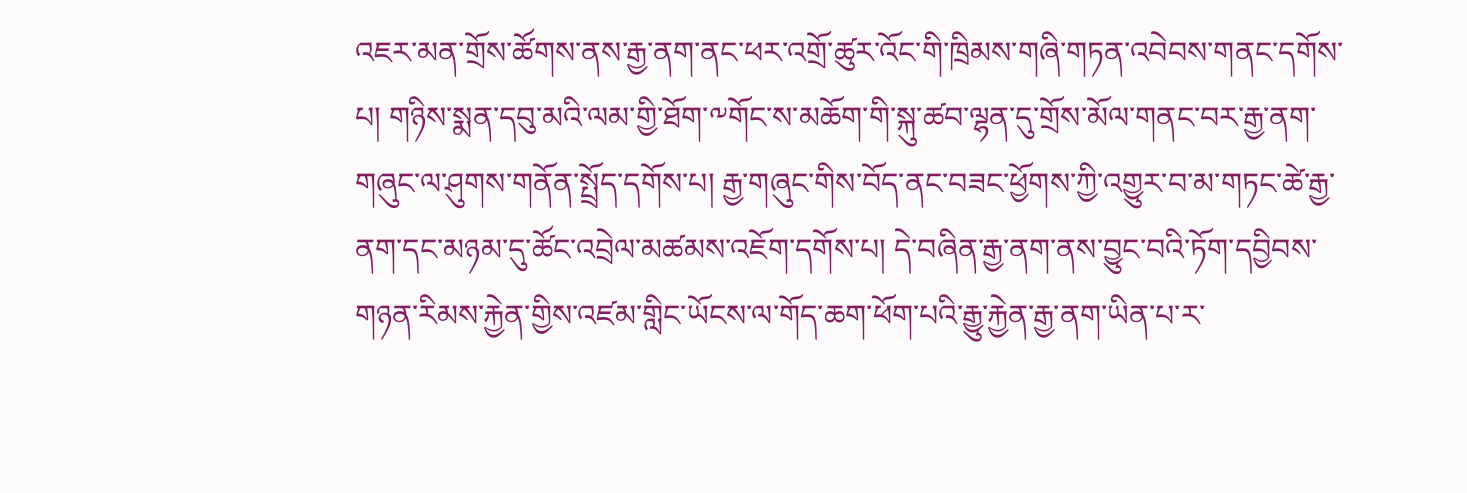འཇར་མན་གྲོས་ཚོགས་ནས་རྒྱ་ནག་ནང་ཕར་འགྲོ་ཚུར་འོང་གི་ཁྲིམས་གཞི་གཏན་འབེབས་གནང་དགོས་པ། གཉིས་སྨན་དབུ་མའི་ལམ་གྱི་ཐོག་༸གོང་ས་མཆོག་གི་སྐུ་ཚབ་ལྷན་དུ་གྲོས་མོལ་གནང་བར་རྒྱ་ནག་གཞུང་ལ་ཤུགས་གནོན་སྤྲོད་དགོས་པ། རྒྱ་གཞུང་གིས་བོད་ནང་བཟང་ཕྱོགས་ཀྱི་འགྱུར་བ་མ་གཏང་ཚེ་རྒྱ་ནག་དང་མཉམ་དུ་ཚོང་འབྲེལ་མཚམས་འཇོག་དགོས་པ། དེ་བཞིན་རྒྱ་ནག་ནས་བྱུང་བའི་ཏོག་དབྱིབས་གཉན་རིམས་རྐྱེན་གྱིས་འཛམ་གླིང་ཡོངས་ལ་གོད་ཆག་ཕོག་པའི་རྒྱུ་རྐྱེན་རྒྱ་ནག་ཡིན་པ་ར་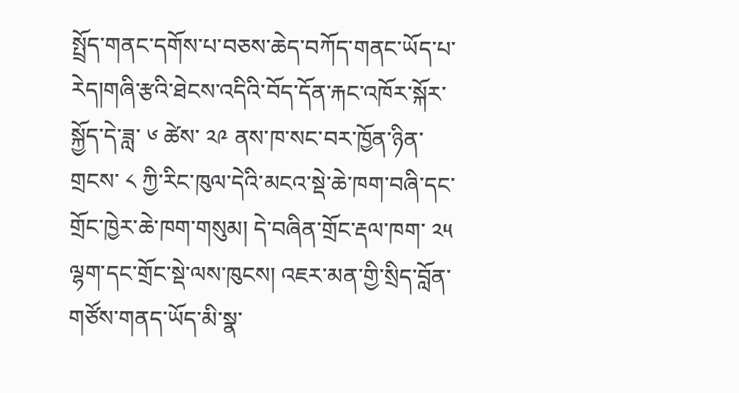སྤྲོད་གནང་དགོས་པ་བཅས་ཆེད་བཀོད་གནང་ཡོད་པ་རེད།གཞི་རྩའི་ཐེངས་འདིའི་བོད་དོན་རྐང་འཁོར་སྐོར་སྐྱོད་དེ་ཟླ་ ༦ ཚེས་ ༢༩ ནས་ཁ་སང་བར་ཁྱོན་ཉིན་གྲངས་ ༨ ཀྱི་རིང་ཁུལ་དེའི་མངའ་སྡེ་ཆེ་ཁག་བཞི་དང་གྲོང་ཁྱེར་ཆེ་ཁག་གསུམ། དེ་བཞིན་གྲོང་རྡལ་ཁག་ ༢༥ ལྷག་དང་གྲོང་སྡེ་ལས་ཁུངས། འཇར་མན་གྱི་སྲིད་བློན་གཙོས་གནད་ཡོད་མི་སྣ་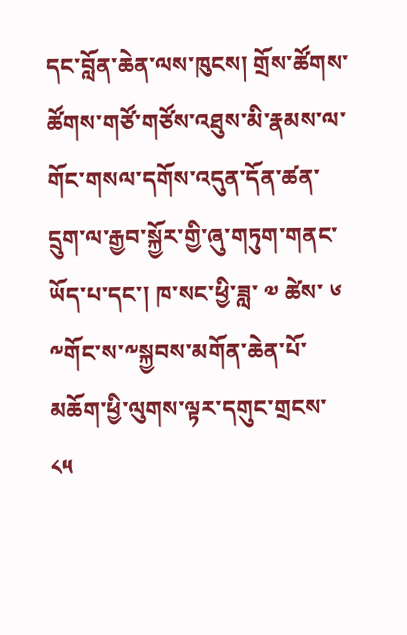དང་བློན་ཆེན་ལས་ཁུངས། གྲོས་ཚོགས་ཚོགས་གཙོ་གཙོས་འཐུས་མི་རྣམས་ལ་གོང་གསལ་དགོས་འདུན་དོན་ཚན་དྲུག་ལ་རྒྱབ་སྐྱོར་གྱི་ཞུ་གཏུག་གནང་ཡོད་པ་དང་། ཁ་སང་ཕྱི་ཟླ་ ༧ ཚེས་ ༦ ༸གོང་ས་༸སྐྱབས་མགོན་ཆེན་པོ་མཆོག་ཕྱི་ལུགས་ལྟར་དགུང་གྲངས་ ༨༥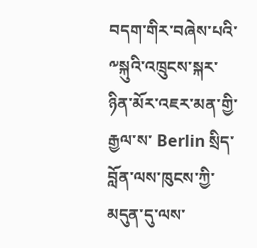བདག་གིར་བཞེས་པའི་༸སྐུའི་འཁྲུངས་སྐར་ཉིན་མོར་འཇར་མན་གྱི་རྒྱལ་ས་ Berlin སྲིད་བློན་ལས་ཁུངས་ཀྱི་མདུན་དུ་ལས་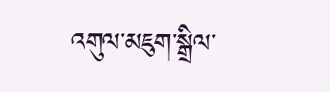འགུལ་མཇུག་སྒྲིལ་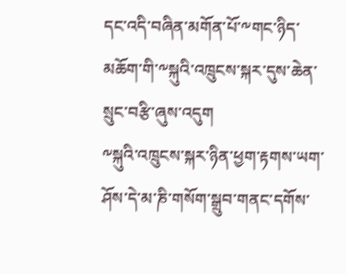དང་འདི་བཞིན་མགོན་པོ་༸གང་ཉིད་མཆོག་གི་༸སྐུའི་འཁྲུངས་སྐར་དུས་ཆེན་སྲུང་བརྩི་ཞུས་འདུག
༸སྐུའི་འཁྲུངས་སྐར་ཉིན་ཕྱག་རྟགས་ཡག་ཤོས་དེ་མ་ཎི་གསོག་སྒྲུབ་གནང་དགོས་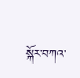སྐོར་བཀའ་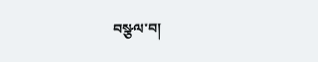བསྩལ་བ།